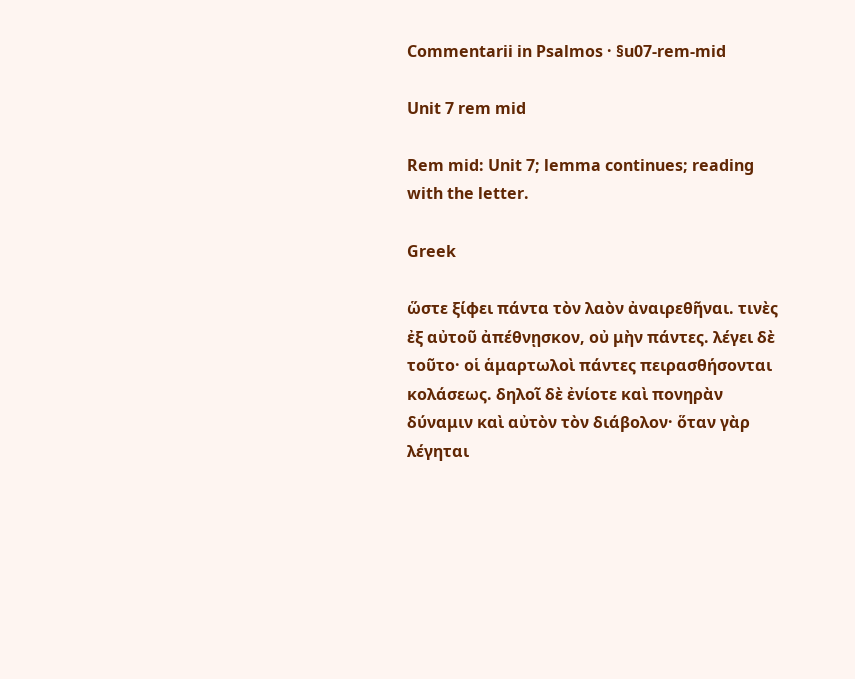Commentarii in Psalmos · §u07-rem-mid

Unit 7 rem mid

Rem mid: Unit 7; lemma continues; reading with the letter.

Greek

ὥστε ξίφει πάντα τὸν λαὸν ἀναιρεθῆναι. τινὲς ἐξ αὐτοῦ ἀπέθνῃσκον, οὐ μὴν πάντες. λέγει δὲ τοῦτο· οἱ ἁμαρτωλοὶ πάντες πειρασθήσονται κολάσεως. δηλοῖ δὲ ἐνίοτε καὶ πονηρὰν δύναμιν καὶ αὐτὸν τὸν διάβολον· ὅταν γὰρ λέγηται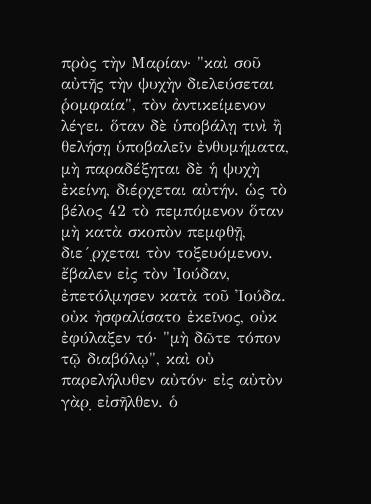πρὸς τὴν Μαρίαν· "καὶ σοῦ αὐτῆς τὴν ψυχὴν διελεύσεται ῥομφαία", τὸν ἀντικείμενον λέγει. ὅταν δὲ ὑποβάλῃ τινὶ ἢ θελήσῃ ὑποβαλεῖν ἐνθυμήματα, μὴ παραδέξηται δὲ ἡ ψυχὴ ἐκείνη, διέρχεται αὐτήν. ὡς τὸ βέλος 42 τὸ πεμπόμενον ὅταν μὴ κατὰ σκοπὸν πεμφθῇ, διε´̣ρχεται τὸν τοξευόμενον. ἔβαλεν εἰς τὸν Ἰούδαν, ἐπετόλμησεν κατὰ τοῦ Ἰούδα. οὐκ ἠσφαλίσατο ἐκεῖνος, οὐκ ἐφύλαξεν τό· "μὴ δῶτε τόπον τῷ διαβόλῳ", καὶ οὐ παρελήλυθεν αὐτόν· εἰς αὐτὸν γὰρ̣ εἰσῆλθεν. ὁ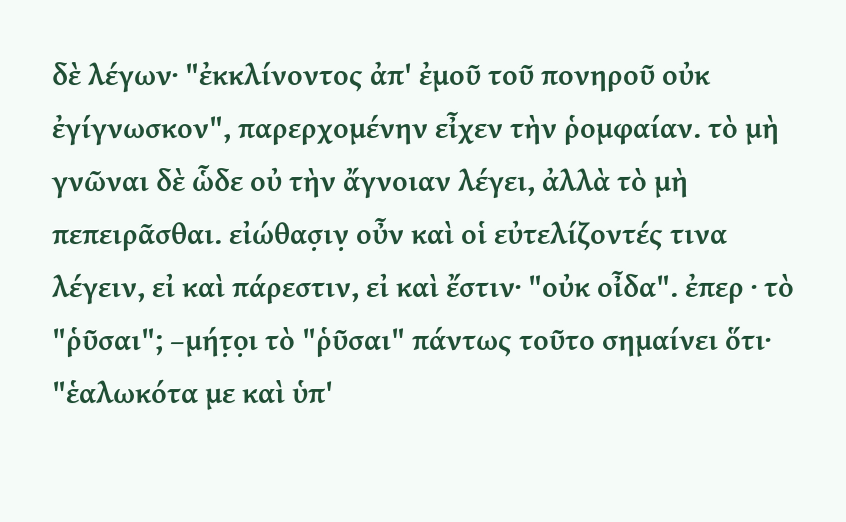δὲ λέγων· "ἐκκλίνοντος ἀπ' ἐμοῦ τοῦ πονηροῦ οὐκ ἐγίγνωσκον", παρερχομένην εἶχεν τὴν ῥομφαίαν. τὸ μὴ γνῶναι δὲ ὧδε οὐ τὴν ἄγνοιαν λέγει, ἀλλὰ τὸ μὴ πεπειρᾶσθαι. εἰώθασ̣ιν̣ οὖν καὶ οἱ εὐτελίζοντές τινα λέγειν, εἰ καὶ πάρεστιν, εἰ καὶ ἔστιν· "οὐκ οἶδα". ἐπερ · τὸ "ῥῦσαι"; –μήτ̣ο̣ι τὸ "ῥῦσαι" πάντως τοῦτο σημαίνει ὅτι· "ἑαλωκότα με καὶ ὑπ'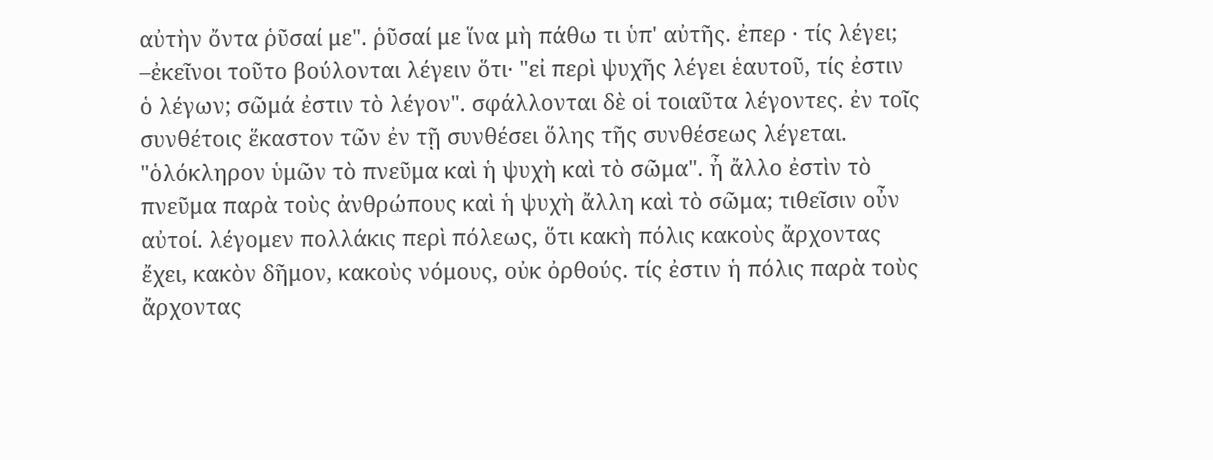αὐτὴν ὄντα ῥῦσαί με". ῥῦσαί με ἵνα μὴ πάθω τι ὑπ' αὐτῆς. ἐπερ · τίς λέγει; –ἐκεῖνοι τοῦτο βούλονται λέγειν ὅτι· "εἰ περὶ ψυχῆς λέγει ἑαυτοῦ, τίς ἐστιν ὁ λέγων; σῶμά ἐστιν τὸ λέγον". σφάλλονται δὲ οἱ τοιαῦτα λέγοντες. ἐν τοῖς συνθέτοις ἕκαστον τῶν ἐν τῇ συνθέσει ὅλης τῆς συνθέσεως λέγεται. "ὁλόκληρον ὑμῶν τὸ πνεῦμα καὶ ἡ ψυχὴ καὶ τὸ σῶμα". ἦ ἄλλο ἐστὶν τὸ πνεῦμα παρὰ τοὺς ἀνθρώπους καὶ ἡ ψυχὴ ἄλλη καὶ τὸ σῶμα; τιθεῖσιν οὖν αὐτοί. λέγομεν πολλάκις περὶ πόλεως, ὅτι κακὴ πόλις κακοὺς ἄρχοντας ἔχει, κακὸν δῆμον, κακοὺς νόμους, οὐκ ὀρθούς. τίς ἐστιν ἡ πόλις παρὰ τοὺς ἄρχοντας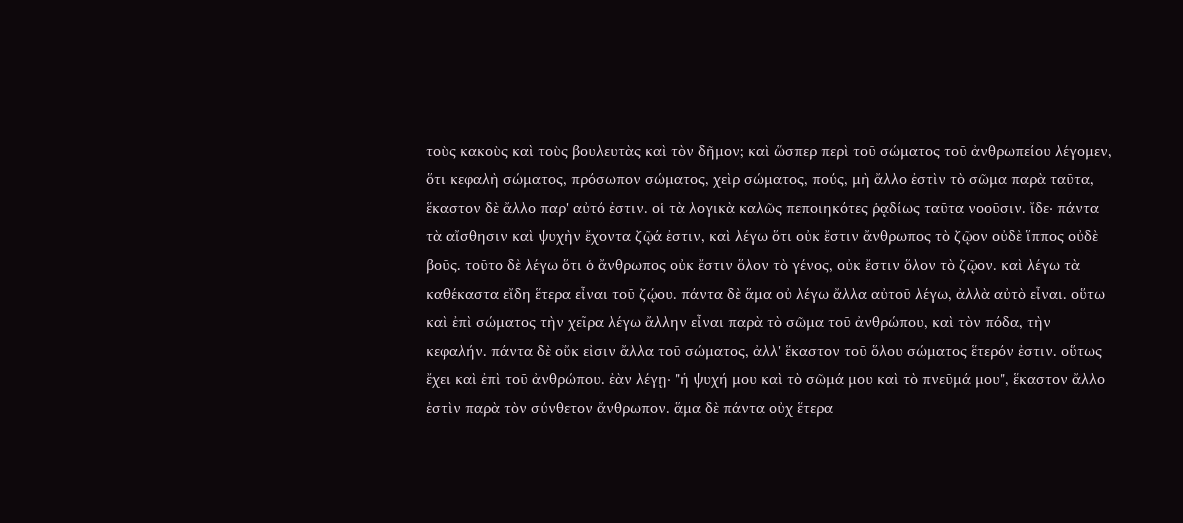τοὺς κακοὺς καὶ τοὺς βουλευτὰς καὶ τὸν δῆμον; καὶ ὥσπερ περὶ τοῦ σώματος τοῦ ἀνθρωπείου λέγομεν, ὅτι κεφαλὴ σώματος, πρόσωπον σώματος, χεὶρ σώματος, πούς, μὴ ἄλλο ἐστὶν τὸ σῶμα παρὰ ταῦτα, ἕκαστον δὲ ἄλλο παρ' αὐτό ἐστιν. οἱ τὰ λογικὰ καλῶς πεποιηκότες ῥᾳδίως ταῦτα νοοῦσιν. ἴδε· πάντα τὰ αἴσθησιν καὶ ψυχὴν ἔχοντα ζῷά ἐστιν, καὶ λέγω ὅτι οὐκ ἔστιν ἄνθρωπος τὸ ζῷον οὐδὲ ἵππος οὐδὲ βοῦς. τοῦτο δὲ λέγω ὅτι ὁ ἄνθρωπος οὐκ ἔστιν ὅλον τὸ γένος, οὐκ ἔστιν ὅλον τὸ ζῷον. καὶ λέγω τὰ καθέκαστα εἴδη ἕτερα εἶναι τοῦ ζῴου. πάντα δὲ ἅμα οὐ λέγω ἄλλα αὐτοῦ λέγω, ἀλλὰ αὐτὸ εἶναι. οὕτω καὶ ἐπὶ σώματος τὴν χεῖρα λέγω ἄλλην εἶναι παρὰ τὸ σῶμα τοῦ ἀνθρώπου, καὶ τὸν πόδα, τὴν κεφαλήν. πάντα δὲ οὔκ εἰσιν ἄλλα τοῦ σώματος, ἀλλ' ἕκαστον τοῦ ὅλου σώματος ἕτερόν ἐστιν. οὕτως ἔχει καὶ ἐπὶ τοῦ ἀνθρώπου. ἐὰν λέγῃ· "ἡ ψυχή μου καὶ τὸ σῶμά μου καὶ τὸ πνεῦμά μου", ἕκαστον ἄλλο ἐστὶν παρὰ τὸν σύνθετον ἄνθρωπον. ἅμα δὲ πάντα οὐχ ἕτερα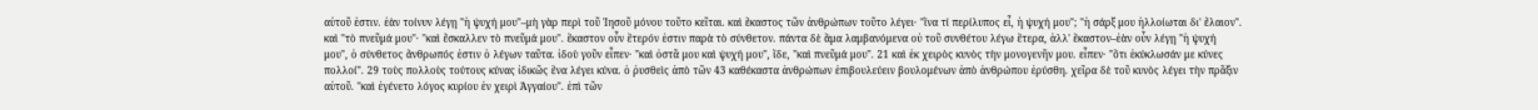αὐτοῦ ἐστιν. ἐὰν τοίνυν λέγῃ "ἡ ψυχή μου"–μὴ γὰρ περὶ τοῦ Ἰησοῦ μόνου τοῦτο κεῖται. καὶ ἕκαστος τῶν ἀνθρώπων τοῦτο λέγει· "ἵνα τί περίλυπος εἶ, ἡ ψυχή μου"; "ἡ σάρξ μου ἠλλοίωται δι' ἔλαιον". καὶ "τὸ πνεῦμά μου"· "καὶ ἔσκαλλεν τὸ πνεῦμά μου". ἕκαστον οὖν ἕτερόν ἐστιν παρὰ τὸ σύνθετον. πάντα δὲ ἅμα λαμβανόμενα οὐ τοῦ συνθέτου λέγω ἕτερα, ἀλλ' ἕκαστον–ἐὰν οὖν λέγῃ "ἡ ψυχή μου", ὁ σύνθετος ἄνθρωπός ἐστιν ὁ λέγων ταῦτα. ἰδοὺ γοῦν εἶπεν· "καὶ ὀστᾶ μου καὶ ψυχή μου", ἴδε, "καὶ πνεῦμά μου". 21 καὶ ἐκ χειρὸς κυνὸς τὴν μονογενῆν μου. εἶπεν· "ὅτι ἐκύκλωσάν με κύνες πολλοί". 29 τοὺς πολλοὺς τούτους κύνας ἰδικῶς ἕνα λέγει κύνα. ὁ ῥυσθεὶς ἀπὸ τῶν 43 καθέκαστα ἀνθρώπων ἐπιβουλεύειν βουλομένων ἀπὸ ἀνθρώπου ἐρύσθη. χεῖρα δὲ τοῦ κυνὸς λέγει τὴν πρᾶξιν αὐτοῦ. "καὶ ἐγένετο λόγος κυρίου ἐν χειρὶ Ἀγγαίου". ἐπὶ τῶν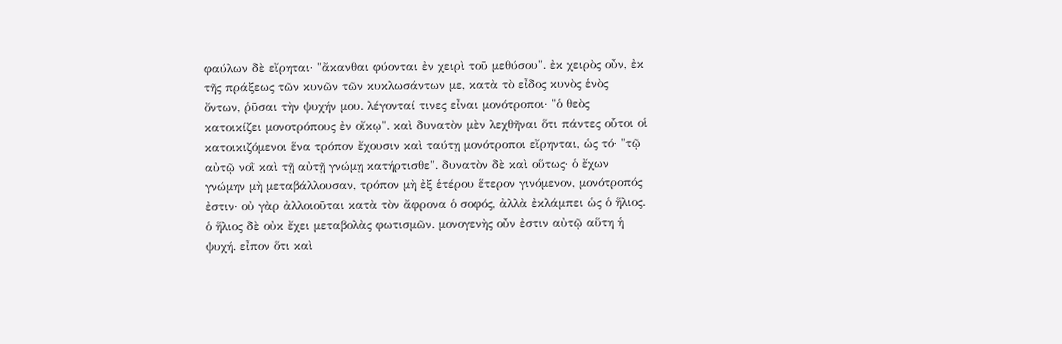φαύλων δὲ εἴρηται· "ἄκανθαι φύονται ἐν χειρὶ τοῦ μεθύσου". ἐκ χειρὸς οὖν, ἐκ τῆς πράξεως τῶν κυνῶν τῶν κυκλωσάντων με, κατὰ τὸ εἶδος κυνὸς ἑνὸς ὄντων, ῥῦσαι τὴν ψυχήν μου. λέγονταί τινες εἶναι μονότροποι· "ὁ θεὸς κατοικίζει μονοτρόπους ἐν οἴκῳ". καὶ δυνατὸν μὲν λεχθῆναι ὅτι πάντες οὗτοι οἱ κατοικιζόμενοι ἕνα τρόπον ἔχουσιν καὶ ταύτῃ μονότροποι εἴρηνται, ὡς τό· "τῷ αὐτῷ νοῒ καὶ τῇ αὐτῇ γνώμῃ κατήρτισθε". δυνατὸν δὲ καὶ οὕτως· ὁ ἔχων γνώμην μὴ μεταβάλλουσαν, τρόπον μὴ ἐξ ἑτέρου ἕτερον γινόμενον, μονότροπός ἐστιν· οὐ γὰρ ἀλλοιοῦται κατὰ τὸν ἄφρονα ὁ σοφός, ἀλλὰ ἐκλάμπει ὡς ὁ ἥλιος. ὁ ἥλιος δὲ οὐκ ἔχει μεταβολὰς φωτισμῶν. μονογενὴς οὖν ἐστιν αὐτῷ αὕτη ἡ ψυχή. εἶπον ὅτι καὶ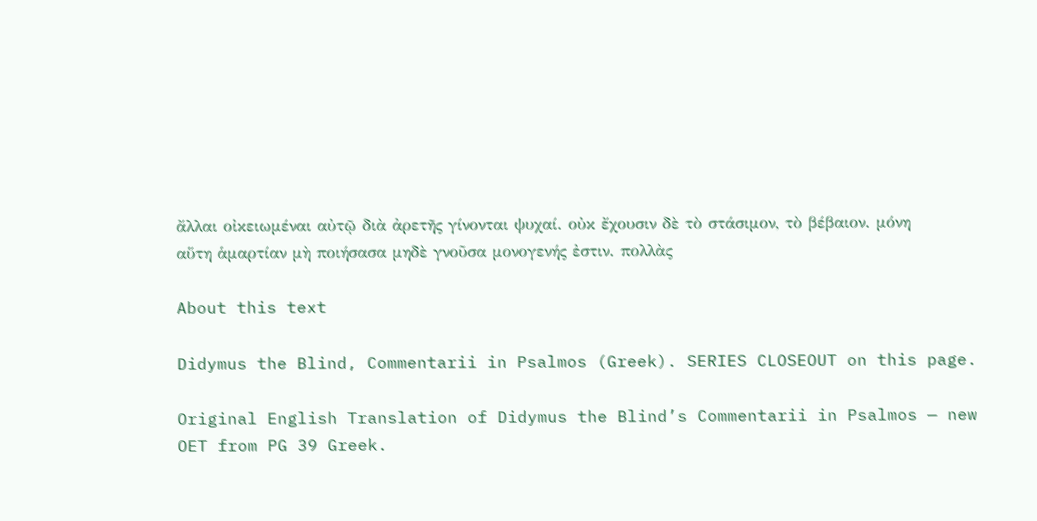ἄλλαι οἰκειωμέναι αὐτῷ διὰ ἀρετῆς γίνονται ψυχαί. οὐκ ἔχουσιν δὲ τὸ στάσιμον, τὸ βέβαιον. μόνη αὕτη ἁμαρτίαν μὴ ποιήσασα μηδὲ γνοῦσα μονογενής ἐστιν. πολλὰς

About this text

Didymus the Blind, Commentarii in Psalmos (Greek). SERIES CLOSEOUT on this page.

Original English Translation of Didymus the Blind’s Commentarii in Psalmos — new OET from PG 39 Greek.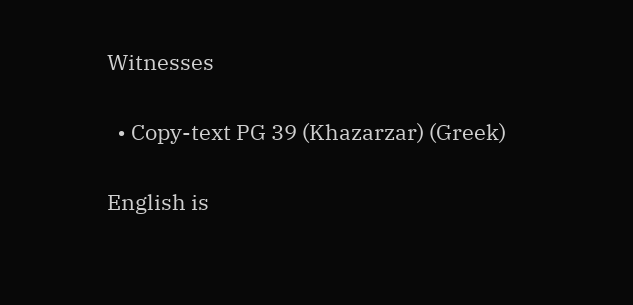Witnesses

  • Copy-text PG 39 (Khazarzar) (Greek)

English is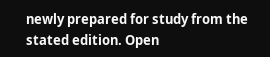newly prepared for study from the stated edition. Open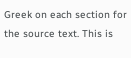Greek on each section for the source text. This is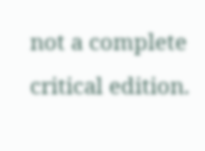not a complete critical edition.